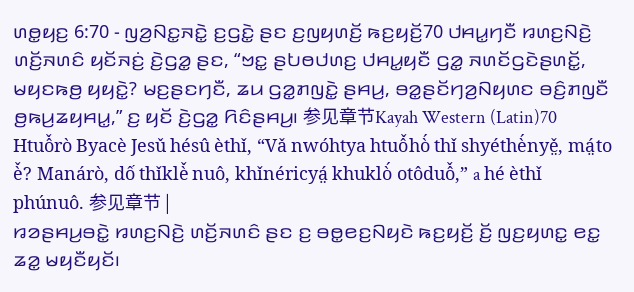ꤛꤥ꤭ꤟꤢ꤬ 6:70 - ꤜꤤ꤬ꤡꤢ꤭ꤏꤢꤧ꤭ ꤢ꤬ꤞꤢꤧ꤭ ꤔꤢ ꤢ꤬ꤜꤟꤛꤢꤩ꤬ ꤒꤢ꤬ꤟꤢꤩ꤬70 ꤓꤌꤣ꤭ꤚꤢꤪ ꤙꤛꤢ꤬ꤡꤢꤧ꤬ ꤛꤢꤩ꤬ꤏꤛꤢꤨ ꤟꤢꤩꤏꤢꤦ꤬ ꤢꤧ꤬ꤞꤤ꤭ ꤔꤢ, “ꤠꤢ꤭ ꤔꤝꤥꤓꤛꤢ꤬ ꤓꤌꤣ꤭ꤟꤢꤪ ꤞꤤ꤭ ꤏꤛꤢꤩꤞꤢꤧꤔꤛꤢꤩ꤭, ꤗꤟꤢꤒꤥ꤬ ꤟꤟꤢꤧ꤭? ꤗꤢ꤬ꤔꤢꤚꤢꤪ, ꤘꤣ ꤞꤤ꤭ꤊꤜꤢꤧ꤭ ꤔꤌꤣ꤬, ꤋꤤ꤭ꤔꤢꤩꤚꤤ꤬ꤡꤟꤛꤢ ꤋꤢꤨ꤬ꤊꤜꤢꤪ ꤥ꤬ꤒꤣ꤬ꤘꤟꤌꤣ꤭,” ꤢ꤬ ꤟꤢꤩ ꤢꤧ꤬ꤞꤤ꤭ ꤖꤢꤨꤔꤌꤣ꤬꤯ 参见章节Kayah Western (Latin)70 Htuô̌rò Byacè Jesǔ hésû èthǐ, “Vǎ nwóhtya htuô̌hò́ thǐ shyéthè́nyě̤, má̤to è̌? Manárò, dố thǐklè̌ nuô, khǐnéricyá̤ khuklò́ otôduô̌,” a hé èthǐ phúnuô. 参见章节 |
ꤙꤤꤔꤌꤣ꤬ꤋꤢꤧ꤭ ꤙꤛꤢ꤬ꤡꤢꤧ꤬ ꤛꤢꤩ꤬ꤏꤛꤢꤨ ꤔꤢ ꤢ꤬ ꤋꤥ꤭ꤕꤢ꤬ꤡꤟꤢꤧ ꤒꤢ꤬ꤟꤢꤩ꤬ ꤢꤩ꤬ ꤜꤢ꤬ꤟꤛꤢ꤭ ꤕꤢ꤭ ꤘꤤ꤭ ꤗꤟꤢꤪꤟꤢꤩ꤯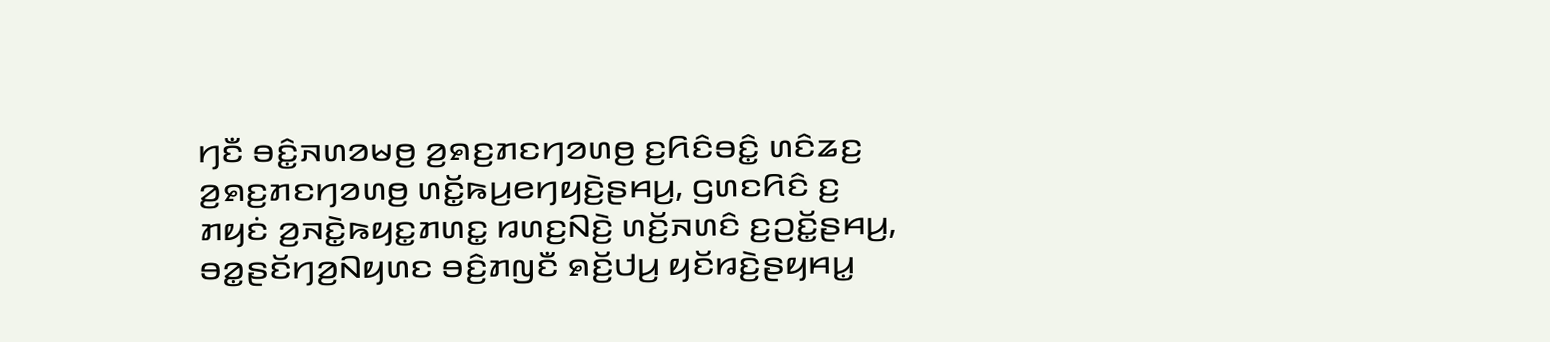ꤚꤢꤪ ꤋꤢꤨ꤭ꤏꤛꤤꤗꤥ꤬ ꤤ꤬ꤎꤢ꤬ꤊꤢꤚꤤꤛꤥ꤬ ꤢ꤬ꤖꤢꤨꤋꤢꤨ꤭ ꤛꤢꤨꤘꤢ꤬ ꤤ꤬ꤎꤢ꤬ꤊꤢꤚꤤꤛꤥ꤬ ꤛꤢꤩ꤭ꤒꤣ꤬ꤕꤚꤟꤢꤧ꤬ꤔꤌꤣ꤬, ꤞꤛꤢꤖꤢꤨ ꤢ꤬ ꤊꤟꤢꤦ ꤤ꤬ꤏꤢꤧ꤭ꤒꤟꤢ꤭ꤊꤛꤢ꤭ ꤙꤛꤢ꤬ꤡꤢꤧ꤬ ꤛꤢꤩ꤬ꤏꤛꤢꤨ ꤢ꤬ꤑꤢꤩ꤭ꤔꤌꤣ꤬, ꤋꤤ꤭ꤔꤢꤩꤚꤤ꤬ꤡꤟꤛꤢ ꤋꤢꤨ꤬ꤊꤜꤢꤪ ꤎꤢꤩ꤬ꤓꤣ꤬ ꤟꤢꤩꤙꤢꤧ꤬ꤔꤟꤌꤣ꤭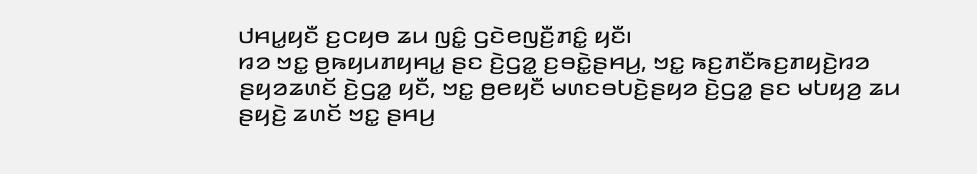ꤓꤌꤣ꤭ꤟꤢꤪ ꤢ꤬ꤍꤟꤥ ꤘꤣ ꤜꤢꤨ꤭ ꤞꤢꤧꤕꤜꤢꤪ꤬ꤊꤢꤨ꤭ ꤟꤢꤪ꤯
ꤙꤤ ꤠꤢ꤭ ꤥ꤬ꤒꤟꤣꤊꤟꤌꤣ꤭ ꤔꤢ ꤢꤧ꤬ꤞꤤ꤭ ꤢ꤬ꤋꤢꤧ꤭ꤔꤌꤣ꤬, ꤠꤢ꤭ ꤒꤢ꤬ꤊꤢꤪꤒꤢ꤬ꤊꤟꤢꤧ꤬ꤙꤤ ꤔꤟꤤꤘꤛꤢꤩ ꤢꤧ꤬ꤞꤤ꤭ ꤟꤢꤪ, ꤠꤢ꤭ ꤥ꤬ꤕꤟꤢꤪ ꤗꤛꤢꤋꤝꤢꤧ꤬ꤔꤟꤤ ꤢꤧ꤬ꤞꤤ꤭ ꤔꤢ ꤗꤝꤟꤤ꤬ ꤘꤣ ꤔꤟꤢꤧ꤬ ꤘꤛꤢꤩ ꤠꤢ꤭ ꤔꤌꤣ꤬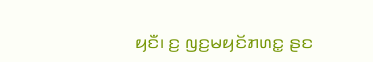ꤟꤢꤪ꤯ ꤢ꤬ ꤜꤢ꤬ꤗꤟꤢꤩꤊꤛꤢ꤭ ꤔꤢ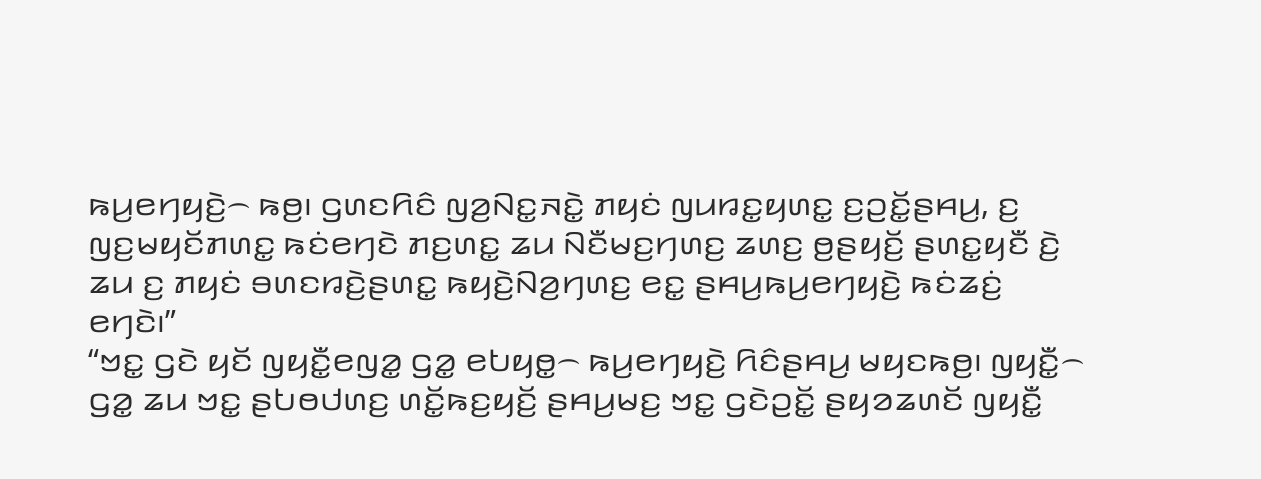ꤒꤣ꤬ꤕꤚꤟꤢꤧ꤬꤮ ꤒꤥ꤬꤯ ꤞꤛꤢꤖꤢꤨ ꤜꤤ꤬ꤡꤢ꤭ꤏꤢꤧ꤭ ꤊꤟꤢꤦ ꤜꤣꤙꤢ꤭ꤟꤛꤢ꤭ ꤢ꤬ꤑꤢꤩ꤭ꤔꤌꤣ꤬, ꤢ꤬ ꤜꤢ꤬ꤗꤟꤢꤩꤊꤛꤢ꤭ ꤒꤢꤦꤕꤚꤢꤧ ꤊꤢ꤬ꤛꤢ꤭ ꤘꤣ ꤡꤢꤪꤗꤢ꤬ꤚꤛꤢ꤬ ꤘꤛꤢ꤬ ꤥ꤬ꤔꤟꤢꤩ꤬ ꤔꤛꤢ꤭ꤟꤢꤪ ꤢꤧ꤬ ꤘꤣ ꤢ꤬ ꤊꤟꤢꤦ ꤋꤛꤢꤙꤢꤧ꤬ꤔꤛꤢ꤭ ꤒꤟꤢꤧ꤬ꤡꤤ꤬ꤚꤛꤢ꤬ ꤕꤢ꤭ ꤔꤌꤣ꤬ꤒꤣ꤬ꤕꤚꤟꤢꤧ꤬ ꤒꤢꤦꤘꤢꤦ꤬ ꤕꤚꤢꤧ꤯”
“ꤠꤢ꤭ ꤞꤢꤧ ꤟꤢꤩ ꤜꤟꤢꤪ꤭ꤕꤜꤤ꤭ ꤞꤤ꤭ ꤕꤝꤟꤥ꤭꤮ ꤒꤣ꤬ꤕꤚꤟꤢꤧ꤬ ꤖꤢꤨꤔꤌꤣ꤬ ꤗꤟꤢꤒꤥ꤬꤯ ꤜꤟꤢꤪ꤭꤮ ꤞꤤ꤭ ꤘꤣ ꤠꤢ꤭ ꤔꤝꤥꤓꤛꤢ꤬ ꤛꤢꤩ꤭ꤒꤢ꤬ꤟꤢꤩ꤬ ꤔꤌꤣ꤬ꤗꤢ꤬ ꤠꤢ꤭ ꤞꤢꤧꤑꤢꤩ꤭ ꤔꤟꤤꤘꤛꤢꤩ ꤜꤟꤢꤪ꤭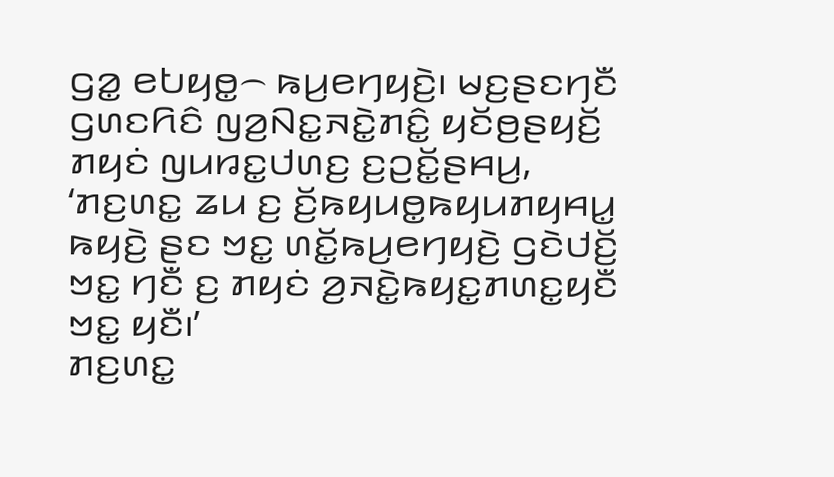ꤞꤤ꤭ ꤕꤝꤟꤥ꤭꤮ ꤒꤣ꤬ꤕꤚꤟꤢꤧ꤬꤯ ꤗꤢ꤬ꤔꤢꤚꤢꤪ ꤞꤛꤢꤖꤢꤨ ꤜꤤ꤬ꤡꤢ꤭ꤏꤢꤧ꤭ꤊꤢꤨ꤭ ꤟꤢꤩꤥ꤬ꤔꤟꤢꤩ꤬ ꤊꤟꤢꤦ ꤜꤣꤙꤢ꤭ꤓꤛꤢ꤬ ꤢ꤬ꤑꤢꤩ꤭ꤔꤌꤣ꤬, ‘ꤊꤢ꤬ꤛꤢ꤭ ꤘꤣ ꤢ꤬ ꤢꤩ꤬ꤒꤟꤣꤥ꤭ꤒꤟꤣꤊꤟꤌꤣ꤭ ꤒꤟꤢꤧ꤬ ꤔꤢ ꤠꤢ꤭ ꤛꤢꤩ꤭ꤒꤣ꤬ꤕꤚꤟꤢꤧ꤬ ꤞꤢꤧꤓꤢꤩ꤬ ꤠꤢ꤭ ꤚꤢꤪ ꤢ꤬ ꤊꤟꤢꤦ ꤤ꤬ꤏꤢꤧ꤭ꤒꤟꤢ꤭ꤊꤛꤢ꤭ꤟꤢꤪ ꤠꤢ꤭ ꤟꤢꤪ꤯’
ꤊꤢ꤬ꤛꤢ꤭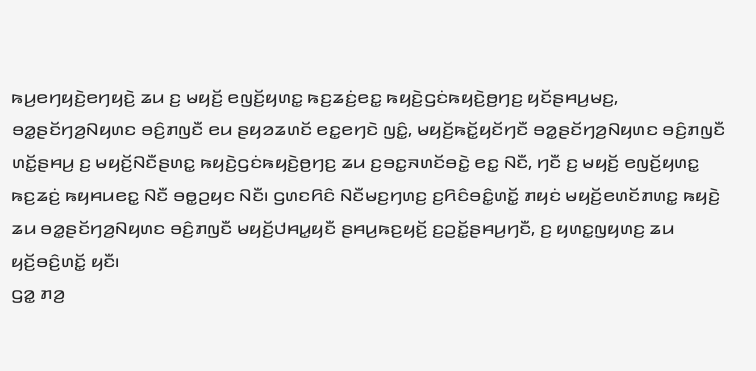ꤒꤣ꤬ꤕꤚꤟꤢꤧ꤬ꤕꤚꤟꤢꤧ꤬ ꤘꤣ ꤢ꤬ ꤗꤟꤢꤩ꤬ ꤕꤜꤢꤩ꤬ꤟꤛꤢ꤭ ꤒꤢ꤬ꤘꤢꤦ꤬ꤕꤢ꤭ ꤒꤟꤢꤧ꤬ꤞꤢꤦꤒꤟꤢꤧ꤬ꤥ꤬ꤚꤢ꤬ ꤟꤢꤩꤔꤌꤣ꤬ꤗꤢ꤬, ꤋꤤ꤭ꤔꤢꤩꤚꤤ꤬ꤡꤟꤛꤢ ꤋꤢꤨ꤬ꤊꤜꤢꤪ ꤕꤣ ꤔꤟꤤꤘꤛꤢꤩ ꤕꤢ꤭ꤕꤚꤢꤧ ꤜꤢꤨ꤭, ꤗꤟꤢꤩ꤬ꤒꤢꤩ꤭ꤟꤢꤩꤚꤢꤪ ꤋꤤ꤭ꤔꤢꤩꤚꤤ꤬ꤡꤟꤛꤢ ꤋꤢꤨ꤬ꤊꤜꤢꤪ ꤛꤢꤩ꤭ꤔꤌꤣ꤬ ꤢ꤬ ꤗꤟꤢꤩ꤬ꤡꤢꤪꤔꤛꤢ꤭ ꤒꤟꤢꤧ꤬ꤞꤢꤦꤒꤟꤢꤧ꤬ꤥ꤬ꤚꤢ꤬ ꤘꤣ ꤢ꤬ꤋꤢ꤭ꤏꤛꤢꤩꤋꤢꤧ꤭ ꤕꤢ꤭ ꤡꤢꤪ, ꤚꤢꤪ ꤢ꤬ ꤗꤟꤢꤩ꤬ ꤕꤜꤢꤩ꤬ꤟꤛꤢ꤭ ꤒꤢ꤬ꤘꤢꤦ꤬ ꤒꤟꤌꤣꤕꤢ꤭ ꤡꤢꤪ ꤋꤥ꤭ꤑꤟꤢ ꤡꤢꤪ꤯ ꤞꤛꤢꤖꤢꤨ ꤡꤢꤪꤗꤢ꤬ꤚꤛꤢ꤬ ꤢ꤬ꤖꤢꤨꤋꤢꤨ꤭ꤛꤢꤩ꤭ ꤊꤟꤢꤦ ꤗꤟꤢꤩ꤬ꤕꤛꤢꤩꤊꤛꤢ꤭ ꤒꤟꤢꤧ꤬ ꤘꤣ ꤋꤤ꤭ꤔꤢꤩꤚꤤ꤬ꤡꤟꤛꤢ ꤋꤢꤨ꤬ꤊꤜꤢꤪ ꤗꤟꤢꤩ꤬ꤓꤌꤣ꤭ꤟꤢꤪ ꤔꤌꤣ꤬ꤒꤢ꤬ꤟꤢꤩ꤬ ꤢ꤬ꤑꤢꤩ꤭ꤔꤌꤣ꤬ꤚꤢꤪ, ꤢ꤬ ꤟꤛꤢ꤭ꤜꤟꤛꤢ꤬ ꤘꤣ ꤟꤢꤩ꤬ꤋꤢꤨ꤬ꤛꤢꤩ꤭ ꤟꤢꤪ꤯
ꤞꤤ꤭ ꤊꤤ꤬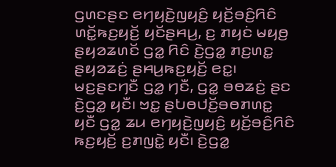ꤞꤛꤢꤔꤢ ꤕꤚꤟꤢꤧ꤬ꤜꤟꤢꤨ꤬ ꤟꤢꤩ꤬ꤋꤢꤨ꤬ꤖꤢꤨ ꤛꤢꤩ꤭ꤒꤢ꤬ꤟꤢꤩ꤬ ꤟꤢꤩꤔꤌꤣ꤬, ꤢ꤬ ꤊꤟꤢꤦ ꤗꤟꤥ꤬ ꤔꤟꤤꤘꤛꤢꤩ ꤞꤤ꤭ ꤖꤢꤨ ꤢꤧ꤬ꤞꤤ꤭ ꤊꤢ꤬ꤛꤢ꤭ ꤔꤟꤤꤘꤢꤦ꤬ ꤔꤌꤣ꤬ꤒꤢ꤬ꤟꤢꤩ꤬ ꤕꤢ꤭꤯ ꤗꤢ꤬ꤔꤢꤚꤢꤪ ꤞꤤ꤭ ꤚꤢꤪ, ꤞꤤ꤭ ꤋꤥꤘꤢꤦ꤬ ꤔꤢ ꤢꤧ꤬ꤞꤤ꤭ ꤟꤢꤪ꤯ ꤠꤢ꤭ ꤔꤝꤥꤓꤢꤩ꤬ꤋꤥꤊꤛꤢ꤭ ꤟꤢꤪ ꤞꤤ꤭ ꤘꤣ ꤕꤚꤟꤢꤧ꤬ꤜꤟꤢꤨ꤬ ꤟꤢꤩ꤬ꤋꤢꤨ꤬ꤖꤢꤨ ꤒꤢ꤬ꤟꤢꤩ꤬ ꤢ꤬ꤊꤜꤢꤧ꤭ ꤟꤢꤪ꤯ ꤢꤧ꤬ꤞꤤ꤭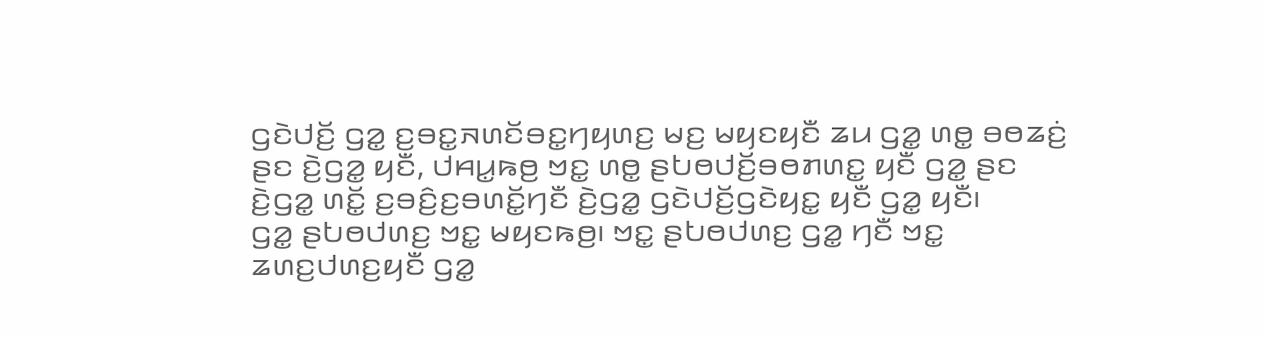ꤞꤢꤧꤓꤢꤩ꤬ ꤞꤤ꤭ ꤢ꤬ꤋꤢ꤭ꤏꤛꤢꤩꤋꤢ꤭ꤚꤟꤛꤢ꤬ ꤗꤢ꤬ ꤗꤟꤢꤟꤢꤪ ꤘꤣ ꤞꤤ꤭ ꤛꤥ꤭ ꤋꤥꤘꤢꤦ꤬ ꤔꤢ ꤢꤧ꤬ꤞꤤ꤭ ꤟꤢꤪ, ꤓꤌꤣ꤭ꤒꤥ꤬ ꤠꤢ꤭ ꤛꤥ꤭ ꤔꤝꤥꤓꤢꤩ꤬ꤋꤥꤊꤛꤢ꤭ ꤟꤢꤪ ꤞꤤ꤭ ꤔꤢ ꤢꤧ꤬ꤞꤤ꤭ ꤛꤢꤩ꤭ ꤢ꤬ꤋꤢꤨ꤬ꤢ꤬ꤋꤛꤢꤩ꤭ꤚꤢꤪ ꤢꤧ꤬ꤞꤤ꤭ ꤞꤢꤧꤓꤢꤩ꤬ꤞꤢꤧꤟꤢ꤭ ꤟꤢꤪ ꤞꤤ꤭ ꤟꤢꤪ꤯
ꤞꤤ꤭ ꤔꤝꤥꤓꤛꤢ꤬ ꤠꤢ꤭ ꤗꤟꤢꤒꤥ꤬꤯ ꤠꤢ꤭ ꤔꤝꤥꤓꤛꤢ꤬ ꤞꤤ꤭ ꤚꤢꤪ ꤠꤢ꤭ ꤘꤛꤢ꤬ꤓꤛꤢ꤬ꤟꤢꤪ ꤞꤤ꤭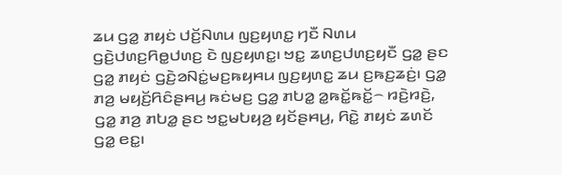ꤘꤣ ꤞꤤ꤭ ꤊꤟꤢꤦ ꤓꤢꤩ꤬ꤡꤛꤣ ꤜꤢ꤬ꤟꤛꤢ꤭ ꤚꤢꤪ ꤡꤛꤣ ꤞꤢꤧ꤬ꤓꤛꤢ꤬ꤖꤥ꤭ꤓꤛꤢ꤬ ꤢꤧ ꤜꤢ꤬ꤟꤛꤢ꤭꤯ ꤠꤢ꤭ ꤘꤛꤢ꤬ꤓꤛꤢ꤬ꤟꤢꤪ ꤞꤤ꤭ ꤔꤢ ꤞꤤ꤭ ꤊꤟꤢꤦ ꤞꤢꤧ꤬ꤤꤡꤢꤦ꤭ꤗꤢ꤬ꤒꤟꤌꤣ ꤜꤢ꤬ꤟꤛꤢ꤭ ꤘꤣ ꤢ꤬ꤒꤢ꤬ꤘꤢꤦ꤬꤯ ꤞꤤ꤭ ꤊꤤ꤬ ꤗꤟꤢꤩ꤬ꤖꤢꤨꤔꤌꤣ꤬ ꤒꤢꤦꤗꤢ꤬ ꤞꤤ꤭ ꤊꤝꤤ꤭ ꤤ꤭ꤒꤢꤩ꤭ꤒꤢꤩ꤭꤮ ꤙꤢꤧ꤬ꤙꤢꤧ꤬, ꤞꤤ꤭ ꤊꤤ꤬ ꤊꤝꤤ꤭ ꤔꤢ ꤠꤢ꤭ꤗꤝꤟꤤ꤬ ꤟꤢꤩꤔꤌꤣ꤬, ꤖꤢꤧ꤭ ꤊꤟꤢꤦ ꤘꤛꤢꤩ ꤞꤤ꤭ ꤕꤢ꤭꤯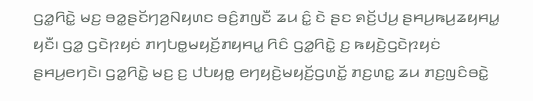ꤞꤤ꤭ꤖꤢꤧ꤭ ꤗꤢ꤬ ꤋꤤ꤭ꤔꤢꤩꤚꤤ꤬ꤡꤟꤛꤢ ꤋꤢꤨ꤬ꤊꤜꤢꤪ ꤘꤣ ꤢꤨ꤭ ꤢꤧ ꤔꤢ ꤎꤢꤩ꤬ꤓꤣ꤬ ꤔꤌꤣ꤬ꤒꤣ꤬ꤘꤟꤌꤣ꤭ ꤟꤢꤪ꤯ ꤞꤤ꤭ ꤞꤢꤧꤐꤟꤢꤦ ꤊꤚꤝꤥ꤭ꤗꤟꤢꤩ꤬ꤊꤟꤌꤣ꤭ ꤖꤢꤨ ꤞꤤ꤭ꤖꤢꤧ꤭ ꤢ꤬ ꤒꤟꤢꤧ꤬ꤞꤢꤧꤐꤟꤢꤦ ꤔꤌꤣ꤬ꤕꤚꤢꤧ꤯ ꤞꤤ꤭ꤖꤢꤧ꤭ ꤗꤢ꤬ ꤢ꤬ ꤓꤝꤟꤥ꤭ ꤕꤚꤟꤢꤧ꤬ꤗꤟꤢꤩ꤬ꤞꤛꤢꤩ꤭ ꤊꤢ꤬ꤛꤢ꤭ ꤘꤣ ꤊꤢ꤬ꤜꤢꤨꤋꤢꤧ꤭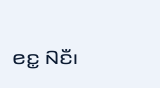ꤕꤢ꤭ ꤡꤢꤪ꤯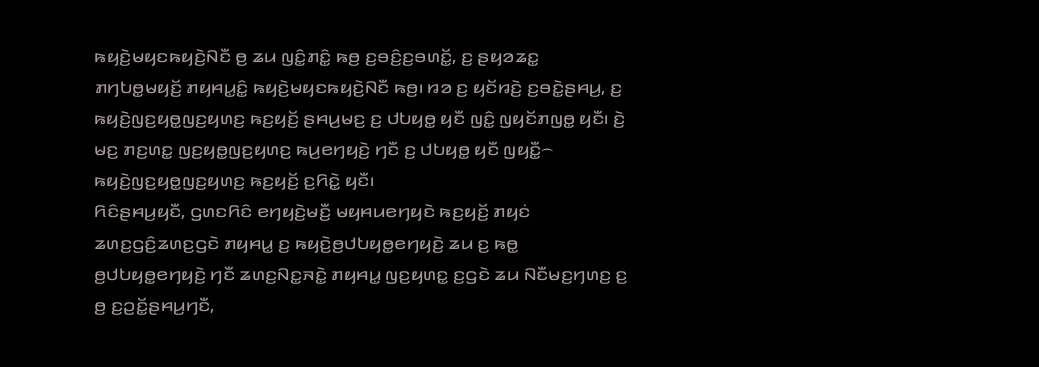ꤒꤟꤢꤧ꤬ꤗꤟꤢꤒꤟꤢꤧ꤬ꤡꤢꤪ ꤥ꤬ ꤘꤣ ꤜꤢꤨ꤭ꤊꤢꤨ꤭ ꤒꤥ꤬ ꤢ꤬ꤋꤢꤨ꤬ꤢ꤬ꤋꤛꤢꤩ꤭, ꤢ꤬ ꤔꤟꤤꤘꤢ꤭ ꤊꤚꤝꤥ꤭ꤗꤟꤢꤩ꤬ ꤊꤟꤌꤣ꤭ꤢꤨ꤭ ꤒꤟꤢꤧ꤬ꤗꤟꤢꤒꤟꤢꤧ꤬ꤡꤢꤪ ꤒꤥ꤬꤯ ꤙꤤ ꤢ꤬ ꤟꤢꤩꤙꤢꤧ꤬ ꤢ꤬ꤋꤢꤧ꤭ꤔꤌꤣ꤬, ꤢ꤬ ꤒꤟꤢꤧ꤬ꤜꤢ꤬ꤟꤥ꤭ꤜꤢ꤬ꤟꤛꤢ꤬ ꤒꤢ꤬ꤟꤢꤩ꤬ ꤔꤌꤣ꤬ꤗꤢ꤬ ꤢ꤬ ꤓꤝꤟꤥ꤭ ꤟꤢꤪ ꤜꤢꤨ꤭ ꤜꤟꤢꤩꤊꤜꤥ꤭ ꤟꤢꤪ꤯ ꤢꤧ꤬ ꤗꤢ꤬ ꤊꤢ꤬ꤛꤢ꤭ ꤜꤢ꤬ꤟꤥ꤭ꤜꤢ꤬ꤟꤛꤢ꤬ ꤒꤣ꤬ꤕꤚꤟꤢꤧ꤬ ꤚꤢꤪ ꤢ꤬ ꤓꤝꤟꤥ꤭ ꤟꤢꤪ ꤜꤟꤢꤪ꤭꤮ ꤒꤟꤢꤧ꤬ꤜꤢ꤬ꤟꤥ꤭ꤜꤢ꤬ꤟꤛꤢ꤬ ꤒꤢ꤬ꤟꤢꤩ꤬ ꤢ꤬ꤖꤢꤧ꤭ ꤟꤢꤪ꤯
ꤖꤢꤨꤔꤌꤣ꤬ꤟꤢꤪ, ꤞꤛꤢꤖꤢꤨ ꤕꤚꤟꤢꤧ꤬ꤗꤢꤪ꤬ ꤗꤟꤌꤣꤕꤚꤟꤢꤧ ꤒꤢ꤬ꤟꤢꤩ꤬ ꤊꤟꤢꤦ ꤘꤛꤢ꤬ꤞꤢꤨ꤬ꤘꤛꤢ꤬ꤞꤢꤧ ꤊꤟꤌꤣ꤭ ꤢ꤬ ꤒꤟꤢꤧ꤬ꤥ꤬ꤓꤝꤟꤥ꤭ꤕꤚꤟꤢꤧ꤬ ꤘꤣ ꤢ꤬ ꤒꤥ꤭ ꤥ꤬ꤓꤝꤟꤥ꤭ꤕꤚꤟꤢꤧ꤬ ꤚꤢꤪ ꤘꤛꤢ꤬ꤡꤢ꤭ꤏꤢꤧ꤭ ꤊꤟꤌꤣ꤭ ꤜꤢ꤬ꤟꤛꤢ꤭ ꤢ꤬ꤞꤢꤧ ꤘꤣ ꤡꤢꤪꤗꤢ꤬ꤚꤛꤢ꤬ ꤢ꤬ ꤥ꤬ ꤢ꤬ꤑꤢꤩ꤭ꤔꤌꤣ꤬ꤚꤢꤪ,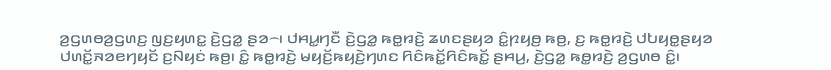ꤤ꤬ꤞꤛꤥꤤ꤬ꤞꤛꤢ꤬ ꤜꤢ꤬ꤟꤛꤢ꤭ ꤢꤧ꤬ꤞꤤ꤭ ꤔꤤ꤮꤯ ꤓꤌꤣ꤭ꤚꤢꤪ ꤢꤧ꤬ꤞꤤ꤭ ꤒꤥ꤭ꤙꤢꤧ꤬ ꤘꤛꤢꤔꤟꤤ ꤢꤨ꤭ꤐꤟꤥ꤬ ꤒꤥ꤬, ꤢ꤬ ꤒꤥ꤭ꤙꤢꤧ꤬ ꤓꤝꤟꤥ꤭ꤔꤟꤤ ꤓꤛꤢꤩ꤭ꤏꤤꤕꤚꤟꤢꤩ ꤢ꤬ꤡꤟꤢꤦ ꤒꤥ꤬꤯ ꤢꤨ꤭ ꤒꤥ꤭ꤙꤢꤧ꤬ ꤗꤟꤢꤩ꤬ꤒꤟꤢꤧ꤬ꤚꤛꤢ ꤖꤢꤨꤒꤢꤩ꤭ꤖꤢꤨꤒꤢꤩ꤭ ꤔꤌꤣ꤬, ꤢꤧ꤬ꤞꤤ꤭ ꤒꤥ꤭ꤙꤢꤧ꤬ ꤤ꤬ꤞꤛꤥ ꤢꤨ꤭꤯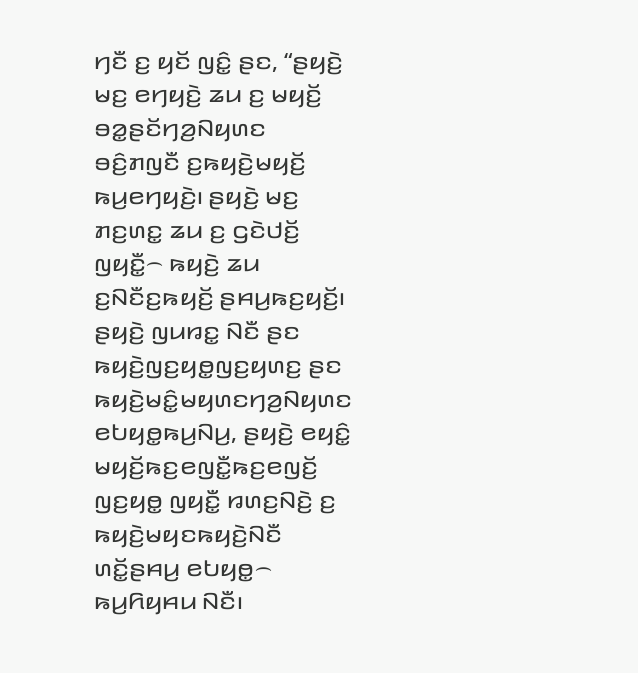ꤚꤢꤪ ꤢ꤬ ꤟꤢꤩ ꤜꤢꤨ꤭ ꤔꤢ, “ꤔꤟꤢꤧ꤬ ꤗꤢ꤬ ꤕꤚꤟꤢꤧ꤬ ꤘꤣ ꤢ꤬ ꤗꤟꤢꤩ꤬ ꤋꤤ꤭ꤔꤢꤩꤚꤤ꤬ꤡꤟꤛꤢ ꤋꤢꤨ꤬ꤊꤜꤢꤪ ꤢ꤬ꤒꤟꤢꤧ꤬ꤗꤟꤢꤩ꤬ ꤒꤣ꤬ꤕꤚꤟꤢꤧ꤬꤯ ꤔꤟꤢꤧ꤬ ꤗꤢ꤬ ꤊꤢ꤬ꤛꤢ꤭ ꤘꤣ ꤢ꤬ ꤞꤢꤧꤓꤢꤩ꤬ ꤜꤟꤢꤪ꤭꤮ ꤒꤟꤢꤧ꤬ ꤘꤣ ꤢ꤬ꤡꤢꤪꤢ꤬ꤒꤟꤢꤩ꤬ ꤔꤌꤣ꤬ꤒꤢ꤬ꤟꤢꤩ꤬꤯ ꤔꤟꤢꤧ꤬ ꤜꤣꤙꤢ꤭ ꤡꤢꤪ ꤔꤢ ꤒꤟꤢꤧ꤬ꤜꤢ꤬ꤟꤥ꤭ꤜꤢ꤬ꤟꤛꤢ꤬ ꤔꤢ ꤒꤟꤢꤧ꤬ꤗꤢꤨ꤭ꤗꤟꤛꤢꤚꤤ꤬ꤡꤟꤛꤢ ꤕꤝꤟꤥ꤭ꤒꤣ꤬ꤡꤣ꤬, ꤔꤟꤢꤧ꤬ ꤕꤟꤢꤨ꤭ ꤗꤟꤢꤩ꤬ꤒꤢ꤬ꤕꤜꤢꤪ꤭ꤒꤢ꤬ꤕꤜꤢꤩ꤬ ꤜꤢ꤬ꤟꤥ꤭ ꤜꤟꤢꤪ꤭ ꤙꤛꤢ꤬ꤡꤢꤧ꤬ ꤢ꤬ ꤒꤟꤢꤧ꤬ꤗꤟꤢꤒꤟꤢꤧ꤬ꤡꤢꤪ ꤛꤢꤩ꤭ꤔꤌꤣ꤬ ꤕꤝꤟꤥ꤭꤮ ꤒꤣ꤬ꤖꤟꤌꤣ ꤡꤢꤪ꤯